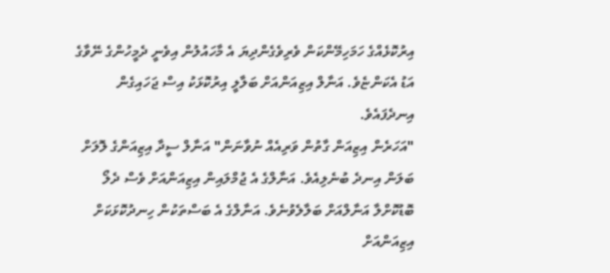އިރުކޮޅެއްގެ ހަމަހިމޭންކަން ވެރިވެގެންދިޔަ އެ މާހައުލުން އިވެނީ ދެމީހުންގެ ނޭވާގެ އަޑު އެކަންޏެވެ. އަނާލް އިޒިއަންއަށް ބަލާލީ އިރުކޮޅަކު އިސް ޖަހައިގެން އިނދެފައެވެ.
"އަހަރެން އިޒިއަން ގާތުން ވަރިއެއް ނުވާނަން" އަނާލް ސީދާ އިޒިއަންގެ ލޮލަށް ބަލަން އިނދެ ބުނެލިއެވެ. އަނާލްގެ އެ ޖުމްލައިން އިޒިއަންއަށް ވެސް ދެލޯ ބޮޑުކޮށްލާ އަނާލްއަށް ބަލާލެވުނެވެ. އަނާލްގެ އެ ބަސްތަކުން ހިނދުކޮޅަކަށް އިޒިއަންއަށް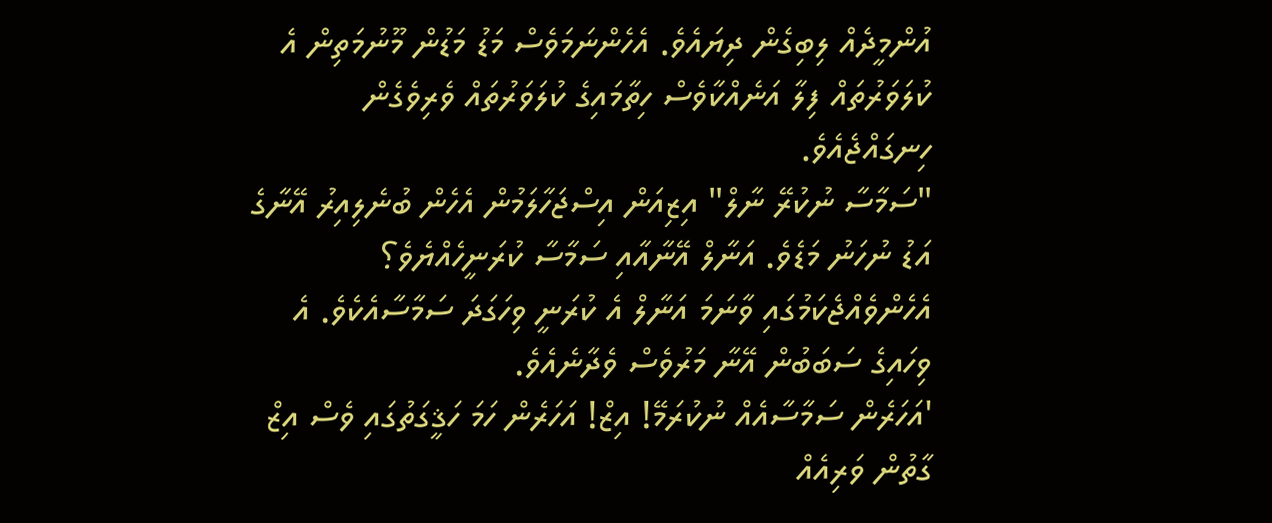އުންމީދެއް ލިބިގެން ދިޔައެވެ. އެހެންނަމަވެސް މަޑު މަޑުން މޫނުމަތިން އެ ކުލަވަރުތައް ފިލާ އަނެއްކާވެސް ހިތާމައިގެ ކުލަވަރުތައް ވެރިވެގެން ހިނގައްޖެއެވެ.
"ސަމާސާ ނުކުރޭ ނާލް" އިޒިއަން އިސްޖަހާލަމުން އެހެން ބުނެލިއިރު އޭނާގެ އަޑު ނުހަނު މަޑެވެ. އަނާލް އޭނާއާއި ސަމާސާ ކުރަނީހެއްޔެވެ؟ އެހެންވެއްޖެކަމުގައި ވާނަމަ އަނާލް އެ ކުރަނީ ވިހަގަދަ ސަމާސާއެކެވެ. އެ ވިހައިގެ ސަބަބުން އޭނާ މަރުވެސް ވެދާނެއެވެ.
'އަހަރެން ސަމާސާއެއް ނުކުރަމޭ! އިޒް! އަހަރެން ހަމަ ހަޤީގަތުގައި ވެސް އިޒް ގާތުން ވަރިއެއް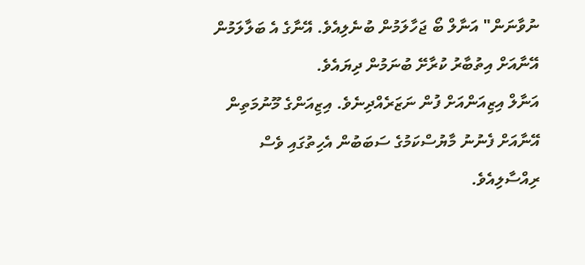ނުވާނަން" އަނާލް ބޯ ޖަހާލަމުން ބުނެލިއެވެ. އޭނާގެ އެ ބަލާލަމުން އޭނާއަށް އިތުބާރު ކުރާށޭ ބުނަމުން ދިޔައެވެ.
އަނާލް އިޒިއަންއަށް ފުން ނަޒަރެއްދިނެވެ. އިޒިއަންގެ މޫނުމަތިން އޭނާއަށް ފެނުނު މާޔުސްކަމުގެ ސަބަބުން އެހިތުގައި ވެސް ރިއްސާލިއެވެ.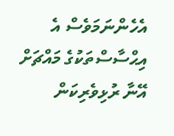އެހެންނަމަވެސް އެ އިޙްސާސްތަކުގެ މައްޗަށް އޭނާ ރުޅިވެރިކަން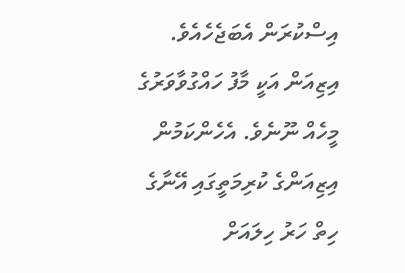އިސްކުރަން އެބަޖެހެއެވެ. އިޒިއަން އަކީ މާފު ހައްގުވާވަރުގެ މީހެއް ނޫނެވެ. އެހެންކަމުން އިޒިއަންގެ ކުރިމަތީގައި އޭނާގެ ހިތް ހަރު ހިލައަށް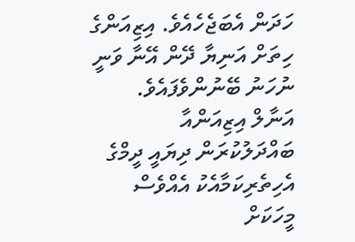ހަދަން އެބަޖެހެއެވެ. އިޒިއަންގެ ހިތަށް އަނިޔާ ދޭން އޭނާ ވަނީ ނުހަނު ބޭނުންވެފައެވެ.
އަނާލް އިޒިއަންއާ ބައްދަލުކުރަން ދިޔައީ ދީމްގެ އެހިތެރިކަމާއެކު އެއްވެސް މީހަކަށް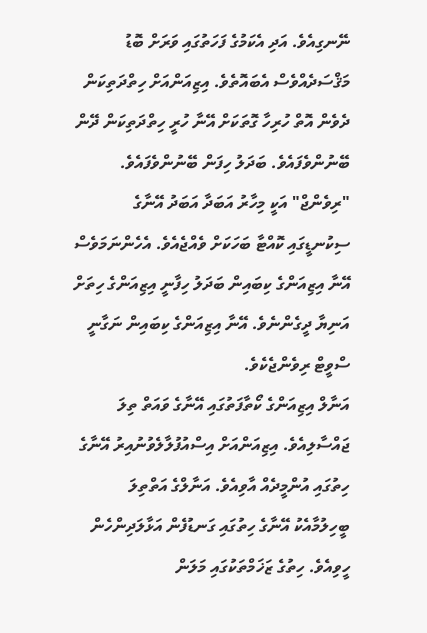ނޭނގިއެވެ. އަދި އެކަމުގެ ފަހަތުގައި ވަރަށް ބޮޑު މަޤްސަދެއްވެސް އެބައޮތެވެ. އިޒިއަންއަށް ހިތްދަތިކަން ދެވެން އޮތް ހުރިހާ ގޮތަކަށް އޭނާ ހުރީ ހިތްދަތިކަން ދޭން ބޭނުންވެފައެވެ. ބަދަލު ހިފަން ބޭނުންވެފައެވެ. "ރިވެންޖް" އަކީ މިހާރު އަބަދާ އަބަދު އޭނާގެ ސިކުނޑީގައި ކޮއްޓާ ބަހަކަށް ވެއްޖެއެވެ. އެހެންނަމަވެސް އޭނާ އިޒިއަންގެ ކިބައިން ބަދަލު ހިފާނީ އިޒިއަންގެ ހިތަށް އަނިޔާ ދީގެންނެވެ. އޭނާ އިޒިއަންގެ ކިބައިން ނަގާނީ ސްވީޓް ރިވެންޖެކެވެ.
އަނާލް އިޒިއަންގެ ކޯތާފަތުގައި އޭނާގެ ވައަތް ތިލަ ޖައްސާލިއެވެ. އިޒިއަންއަށް އިސްއުފުލާލެވުނުއިރު އޭނާގެ ހިތުގައި އުންމީދެއް އާވިއެވެ. އަނާލްގެ އަތްތިލަ ބީހިލުމާއެކު އޭނާގެ ހިތުގައި ގަނޑުފެން އަޅާލަދިންހެން ހީވިއެވެ. ހިތުގެ ޒަޚަމްތަކުގައި މަލަން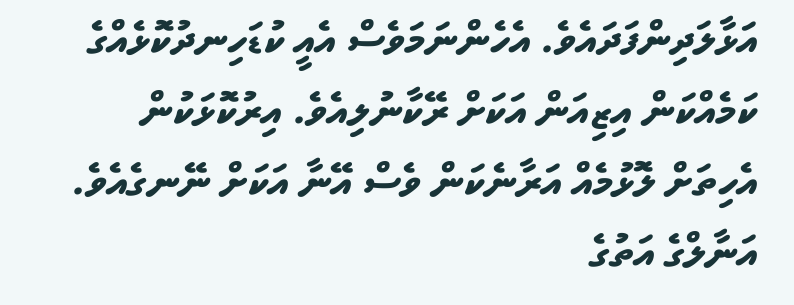އަޅާލަދިންފަދައެވެ. އެހެންނަމަވެސް އެއީ ކުޑަހިނދުކޮޅެއްގެ ކަމެއްކަން އިޒިއަން އަކަށް ރޭކާނުލިއެވެ. އިރުކޮޅަކުން އެހިތަށް ލޮޅުމެއް އަރާނެކަން ވެސް އޭނާ އަކަށް ނޭނގެއެވެ. އަނާލްގެ އަތުގެ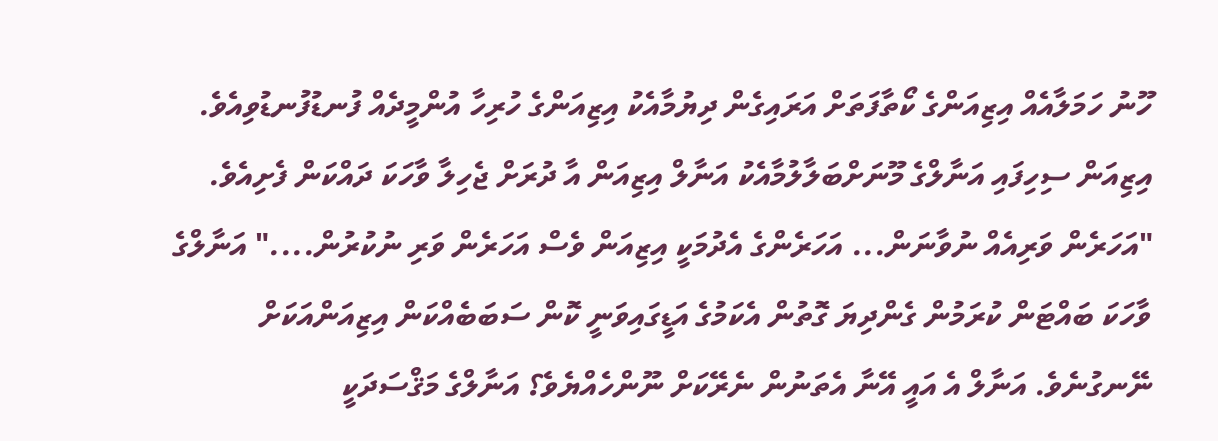ހޫނު ހަމަލާއެއް އިޒިއަންގެ ކޯތާފަތަށް އަރައިގެން ދިޔުމާއެކު އިޒިއަންގެ ހުރިހާ އުންމީދެއް ފުނޑުފުނޑުވިއެވެ. އިޒިއަން ސިހިފައި އަނާލްގެ މޫނަށްބަލާލުމާއެކު އަނާލް އިޒިއަން އާ ދުރަށް ޖެހިލާ ވާހަކަ ދައްކަން ފެށިއެވެ.
"އަހަރެން ވަރިއެއް ނުވާނަން... އަހަރެންގެ އެދުމަކީ އިޒިއަން ވެސް އަހަރެން ވަރި ނުކުރުން...." އަނާލްގެ ވާހަކަ ބައްޓަން ކުރަމުން ގެންދިޔަ ގޮތުން އެކަމުގެ އަޑީގައިވަނީ ކޮން ސަބަބެއްކަން އިޒިއަންއަކަށް ނޭނގުނެވެ. އަނާލް އެ އައީ އޭނާ އެތަނުން ނެރޭކަށް ނޫންހެއްޔެވެ؟ އަނާލްގެ މަޤްސަދަކީ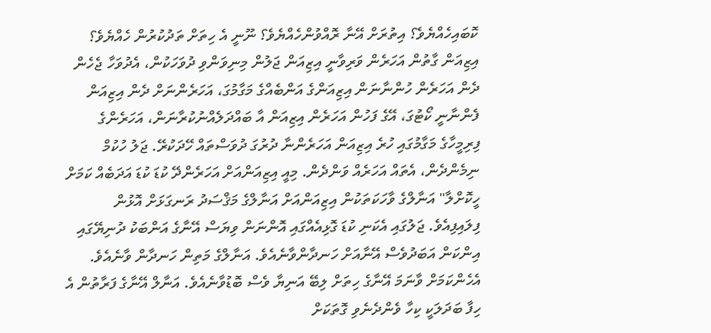ކޮބައިހެއްޔެވެ؟ އިތުރަށް އޭނާ ރޮއްވުންހެއްޔެވެ؟ ނޫނީ އެ ހިތަށް ތަދުކުރުން ހެއްޔެވެ؟
އިޒިއަން ގާތުން އަހަރެން ވަރިވާނީ އިޒިއަން ޖަލުން މިނިވަންވި ދުވަހަކުން، އެދުވަހާ ޖެހެން ދެން އަހަރެން ހުންނާނަން އިޒިއަންގެ އަންބެއްގެ މަގާމުގަ، އަހަރެންނަށް ދެން އިޒިއަން ފެންނާނީ ކޯޓުގަ، އޭގެ ފަހުން އަހަރެން އިޒިއަން އާ ބައްދަލެއްނުކުރާނަން، އަހަރެންގެ ފިރިމީހާގެ މަގާމުގައި ހުރެ އިޒިއަން އަހަރެންނާ ދުރުގަ ދުވަސްތައް ހޭދަކުރޭ. ޖަލު ހުކުމް ނިމެންދެން، އެތައް އަހަރެއް ވަންދެން. މިއީ އިޒިއަންއަށް އަހަރެންދޭ ކުޑަ ކުޑަ އަދަބެއް ކަމަށް ހީކޮށްލާ" އަނާލްގެ ވާހަކަތަކުން އިޒިއަންއަށް އަނާލްގެ މަޤްސަދު ރަނގަޅަށް އޮޅުން ފިލައިފިއެވެ. ޖަލުގައި އެކަނި ކުޑަ ގޮޅިއެއްގައި އޮންނަން ވިޔަސް އޭނާގެ އަންބަކު ދުނިޔޭގައި އިންކަން އަބަދުވެސް އޭނާއަށް ހަނދާންވާނެއެވެ. އަނާލްގެ މަތިން ހަނދާން ވާނެއެވެ. އެހެންކަމަށް ވާނަމަ އޭނާގެ ހިތަށް ލިބޭ އަނިޔާ ވެސް ބޮޑުވާނެއެވެ. އަނާލް އޭނާގެ ފަރާތުން އެ ހިފާ ބަދަލަކީ ކިހާ ވެންދެނެވި ގޮތަކަށް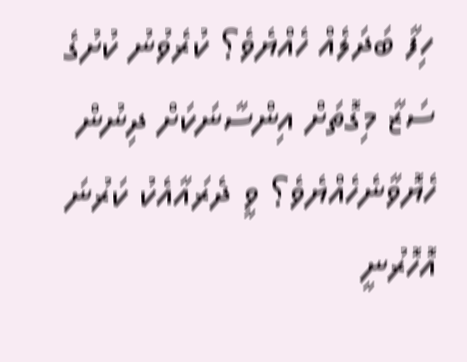ހިފާ ބަދަލެއް ހެއްޔެވެ؟ ކުރެވުނު ކުށުގެ ސަޒާ މިގޮތަށް އިންސާނަކަށް ދިނުން ހެޔޮވާނެހެއްޔެވެ؟ ވީ ދެރައާއެކު ކަރުނަ އޮހޮރުނީ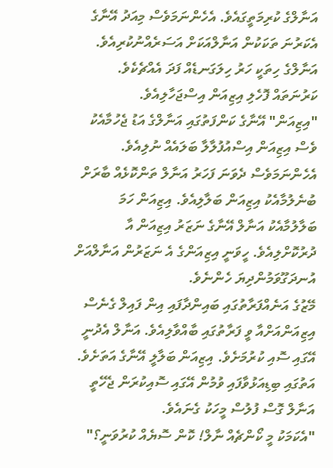އަނާލްގެ ކުރިމަތީގައެވެ. އެހެންނަމަވެސް މިއަދު އޭނާގެ އެކަރުނަ ތަކަކުން އަނާލްއަކަށް އަސަރެއްނުކުރިއެވެ. އަނާލްގެ ހިތަކީ ހަރު ހިލަގަނޑެއް ފަދަ އެއްޗެކެވެ. ކަރުނަތައް ފޮހެލި އިޒިއަން އިސްޖަހާލިއެވެ.
"އިޒިއަން" އޭނާގެ ކަންފަތުގައި އަނާލްގެ އަޑު ޖެހުމާއެކު ވެސް އިޒިއަން އިސްއުފުލާލާ ބަލައެއް ނުލިއެވެ. އެހެންނަމަވެސް ދެވަނަ ފަހަރު އަނާލް ތަންކޮޅެއް ބާރަށް ބުނެލުމާއެކު އިޒިއަން ބަލާލިއެވެ. އިޒިއަން ހަމަ ބަލާލުމާއެކު އަނާލް އޭނާގެ ނަޒަރު އިޒިއަން އާ ދުރުކޮށްލިއެވެ. ހީވަނީ އިޒިއަންގެ އެ ނަޒަރުން އަނާލްއަށް އުނދަގޫވަމުންދިޔަ ހެންނެވެ.
މޭޒުގެ އަނެއްފަރާތުގައި ބައިންދާފައި އިން ފައިލް ގެނެސް އިޒިއަންއަށްއާ ވީ ފަރާތުގައި ބާއްވާލިއެވެ. އަނާލް އެދުނީ އޭގައި ސޮއި ކުރުމަށެވެ. އިޒިއަން ބަލާލީ އޭނާގެ އަތަށެވެ. އަތުގައި ބިޑިއަޅުވާފައި ވުމުން އޭގައި ސޮއިކުރަން ޖެހޭތީ އަނާލް ގޮސް ފުލުސް މީހަކު ގެނައެވެ.
"އެކަމަކު މީ ކޯންޗެއް ނާލް! ކޮން ސޮޔެއް ކުރުވަނީ؟"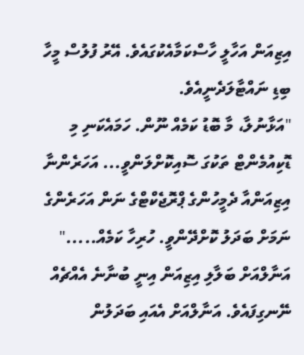އިޒިއަން އަހާލީ ހާސްކަމާއެކުގައެވެ. އޭރު ފުލުސް މީހާ ބިޑި ނައްޓާލަދެނީއެވެ.
"އަޅާނުލާ، މާ ބޮޑު ކަމެއް ނޫން. ހަމައެކަނި މި ޑޮކިއުމެންޓް ތަކުގަ ސޮއިކޮށްލަންވީ... އަހަރެންނާ އިޒިއަންއާ ދެމީހުންގެ ޕްރޮޖެކްޓްގެ ނަން އަހަރެންގެ ނަމަށް ބަދަލު ކޮށްދޭންވީ. ހުރިހާ ކަމެއް....." އަނާލްއަށް ބަލާލި އިޒިއަން އިނީ ބުނާނެ އެއްޗެއް ނޭނގިފައެވެ. އަނާލްއަށް އެއައި ބަދަލުން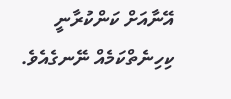އޭނާއަށް ކަންކުރާނީ ކިހިނެތްކަމެއް ނޭނގެއެވެ.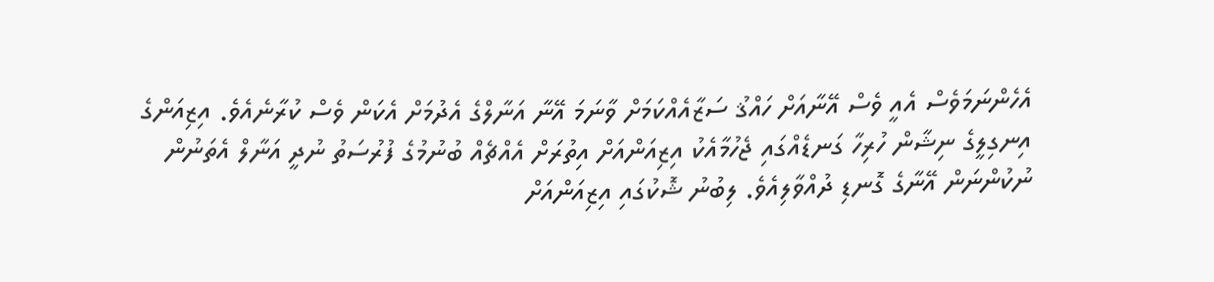އެހެންނަމަވެސް އެއީ ވެސް އޭނާއަށް ހައްޤު ސަޒާއެއްކަމަށް ވާނަމަ އޭނާ އަނާލްގެ އެދުމަށް އެކަން ވެސް ކުރާނެއެވެ. އިޒިއަންގެ އިނގިލީގެ ނިޝާން ހުރިހާ ގަނޑެއްގައި ޖެހުމާއެކު އިޒިއަންއަށް އިތުރަށް އެއްޗެއް ބުނުމުގެ ފުރުސަތު ނުދީ އަނާލް އެތަނުން ނުކުންނަން އޭނާގެ ގޮނޑި ދުއްވާލިއެވެ. ލިބުނު ޝޮކުގައި އިޒިއަންއަށް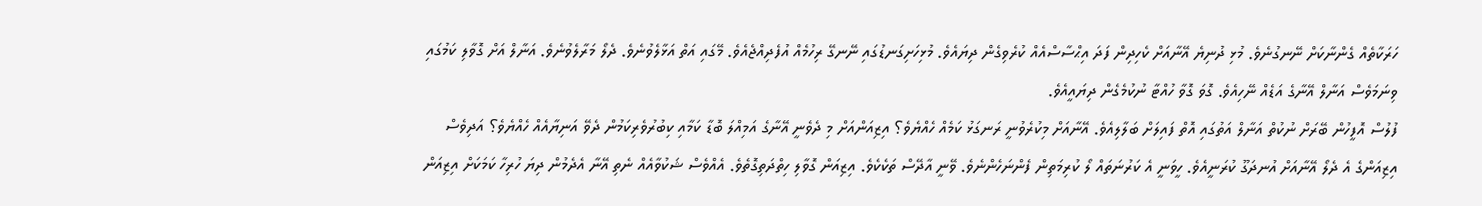ހަރަކާތެއް ގެންނާކަށް ނޭނގުނެވެ. މުޅި ދުނިޔެ އޭނާއަށް ކެހިދިން ފަދަ އިޙްސާސްއެއް ކުރެވިގެން ދިޔައެވެ. މުޅިހަށިގަނޑުގައި ނޭނގޭ ރިހުމެއް އުފެދިއްޖެއެވެ. މޭގައި އަތް އަޅާލެވުނެވެ. ދެލޯ މަރާލެވުނެވެ. އަނާލް އަށް ގޮވާލި ކަމުގައި ވިނަމަވެސް އަނާލް އޭނާގެ އަޑެއް ނޭހިއެވެ. ގޮވަ ގޮވާ ހުއްޓާ ނުކުމެގެން ދިޔައީއެވެ.
ފުލުސް އޮފީހުން ބޭރަށް ނުކުތް އަނާލް އަތުގައި އޮތް ފައިލަށް ބަލާލިއެވެ. އޭނާއަށް މިކުރެވުނީ ރަނގަޅު ކަމެއް ހެއްޔެވެ؟ އިޒިއަންއަށް މި ދެވެނީ އޭނާގެ އަމިއްލަ ބޮޑާ ކަމާއި ކިބުރުވެރިކަމުން ދެވޭ އަނިޔާއެއް ހެއްޔެވެ؟ އަދިވެސް އިޒިއަންގެ އެ ދެލޯ އޭނާއަށް އުނދަގޫ ކުރަނީއެވެ. ހީވަނީ އެ ކަރުނަތައް ލޯ ކުރިމަތިން ފެންނަހެންނެވެ. ވޭނީ އާދޭސް ތަކެކެވެ. އިޒިއަން ގޮވާލި ހިތްދަތިގޮތެވެ. އެއްވެސް ޝަކުވާއެއް ނެތި އޭނާ އެދެމުން ދިޔަ ހުރިހާ ކަމަކަށް އިޒިއަން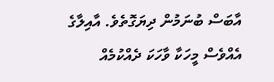އާބަސް ބުނަމުން ދިޔަގޮތެވެ. އާއިލާގެ އެއްވެސް މީހަކާ ވާހަކަ ދެއްކުމެއް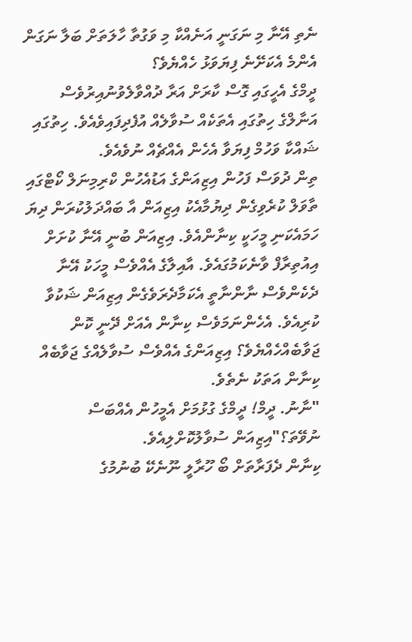ނެތި އޭނާ މި ނަގަނީ އަނެއްކާ މި ވަގުތާ ހާލަތަށް ބަލާ ނަގަން އެންމެ އެކަށޭނެ ފިޔަވަޅު ހެއްޔެވެ؟
ދީމްގެ އެހީގައި ގޮސް ކާރަށް އަރާ ދުއްވާލެވުނުއިރުވެސް އަނާލްގެ ހިތުގައި އެތަކެއް ސުވާލެއް އުފެދިފައިވެއެވެ. ހިތުގައި ޝައްކާ ވަހުމް ފިޔަވާ އެހެން އެއްޗެއް ނުވެއެވެ.
ތިން ދުވަސް ފަހުން އިޒިއަންގެ އަޑުއެހުން ކްރިމިނަލް ކޯޓްގައި ތާވަލް ކުރެވިގެން ދިޔުމާއެކު އިޒިއަން އާ ބައްދަލުކުރަން ދިޔަ ހަމައެކަނި މީހަކީ ކިނާންއެވެ. އިޒިއަން ބުނީ އޭނާ ކުށަށް އިއުތިރާފް ވާނެކަމުގައެވެ. އާއިލާގެ އެއްވެސް މީހަކު އޭނާ ދެކެންވެސް ނާންނާތީ އެކަމާދެރަވެގެން އިޒިއަން ޝަކުވާ ކުރިއެވެ. އެހެންނަމަވެސް ކިނާން އެއަށް ދޭނީ ކޮން ޖަވާބެއްހެއްޔެވެ؟ އިޒިއަންގެ އެއްވެސް ސުވާލެއްގެ ޖަވާބެއް ކިނާން އަތަކު ނެތެވެ.
"ނާނު. ދީމް! ދީމްގެ ގުޅުމަށް އެމީހުން އެއްބަސް ނުވޭތަ؟"އިޒިއަން ސުވާލުކޮށްލިއެވެ.
ކިނާން ދެފަރާތަށް ބޯ ހޫރާލީ ނޫނެކޭ ބުނުމުގެ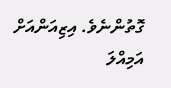ގޮތުންނެވެ. އިޒިއަންއަށް އަމިއްލަ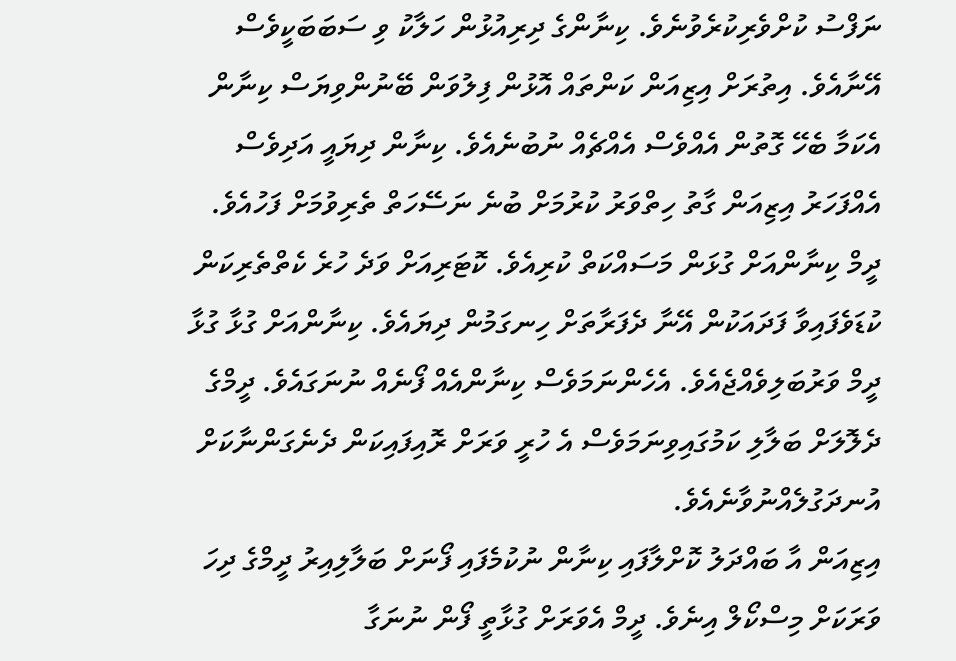ނަފްސު ކުށްވެރިކުރެވުނެވެ. ކިނާންގެ ދިރިއުޅުން ހަލާކު ވި ސަބަބަކީވެސް އޭނާއެވެ. އިތުރަށް އިޒިއަން ކަންތައް އޮޅުން ފިލުވަން ބޭނުންވިޔަސް ކިނާން އެކަމާ ބެހޭ ގޮތުން އެއްވެސް އެއްޗެއް ނުބުނެއެވެ. ކިނާން ދިޔައީ އަދިވެސް އެއްފަހަރު އިޒިއަން ގާތު ހިތްވަރު ކުރުމަށް ބުނެ ނަސޭހަތް ތެރިވުމަށް ފަހުއެވެ.
ދީމް ކިނާންއަށް ގުޅަން މަސައްކަތް ކުރިއެވެ. ކޮޓަރިއަށް ވަދެ ހުރެ ކެތްތެރިކަން ކުޑަވެފައިވާ ފަދައަކުން އޭނާ ދެފަރާތަށް ހިނގަމުން ދިޔައެވެ. ކިނާންއަށް ގުޅާ ގުޅާ ދީމް ވަރުބަލިވެއްޖެއެވެ. އެހެންނަމަވެސް ކިނާންއެއް ފޯނެއް ނުނަގައެވެ. ދީމްގެ ދެލޮލަށް ބަލާލި ކަމުގައިވިނަމަވެސް އެ ހުރީ ވަރަށް ރޮއިފައިކަން ދެނެގަންނާކަށް އުނދަގުލެއްނުވާނެއެވެ.
އިޒިއަން އާ ބައްދަލު ކޮށްލާފައި ކިނާން ނުކުމެފައި ފޯނަށް ބަލާލިއިރު ދީމްގެ ދިހަ ވަރަކަށް މިސްކޯލް އިނެވެ. ދީމް އެވަރަށް ގުޅާތީ ފޯން ނުނަގާ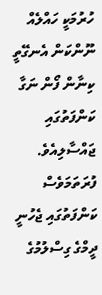ހުރުމަކީ ހައްލެއް ނޫންކަން އެނގޭތީ ކިނާން ފޯން ނަގާ ކަންފަތުގައި ޖައްސާލިއެވެ. ފުރަތަމަވެސް ކަންފަތުގައި ޖެހުނީ ދީމްގެ ގިސްލުމުގެ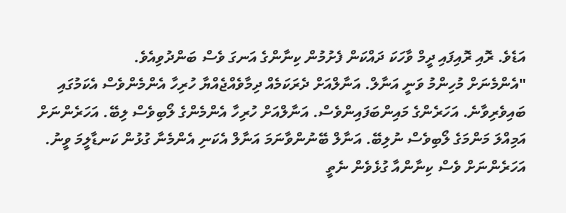އަޑެވެ. ރޮއި ރޮއިފައި ދީމް ވާހަކަ ދައްކަން ފެށުމުން ކިނާންގެ އަނގަ ވެސް ބަންދުވިއެވެ.
"އެންމެނަށް މުހިންމު ވަނީ އަނާލް. އަނާލްއަށް ދެރަކަމެއް ދިމާވެއްޖެއްޔާ ހުރިހާ އެންމެންވެސް އެކަމުގައި ބައިވެރިވާނެ. އަހަރެންގެ މައިންބަފައިންވެސް. އަނާލްއަށް ހުރިހާ އެންމެންގެ ލޯބިވެސް ލިބޭ. އަހަރެންނަށް އަމިއްލަ މަންމަގެ ލޯބިވެސް ނުލިބޭ. އަނާލް ބޭނުންވާނަމަ އަނާލް އެކަނި އެންމެނާ ގުޅުން ކަނޑާލީމަ ވީނު. އަހަރެންނަށް ވެސް ކިނާންއާ ގުޅެވެން ނެތީ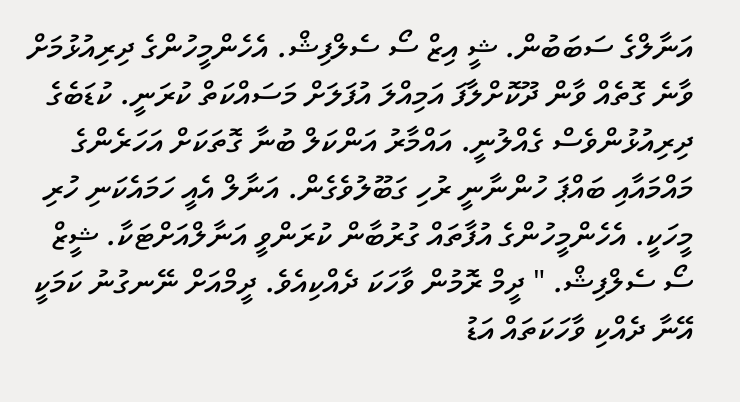އަނާލްގެ ސަބަބުން. ޝީ އިޒް ސޯ ސެލްފިޝް. އެހެންމީހުންގެ ދިރިއުޅުމަށް ވާނެ ގޮތެއް ވާން ދޫކޮށްލާފަ އަމިއްލަ އުފަލަށް މަސައްކަތް ކުރަނީ. ކުޑަބެގެ ދިރިއުޅުންވެސް ގެއްލުނީ. އައްމާރު އަންކަލް ބުނާ ގޮތަކަށް އަހަރެންގެ މައްމައާއި ބައްޕަ ހުންނާނީ ރުހި ގަބޫލުވެގެން. އަނާލް އެއީ ހަމައެކަނި ހުރި މީހަކީ. އެހެންމީހުންގެ އުފާތައް ގުރުބާން ކުރަންވީ އަނާލްއަށްޓަކާ. ޝީޒް ސޯ ސެލްފިޝް. " ދީމް ރޮމުން ވާހަކަ ދެއްކިއެވެ. ދީމްއަށް ނޭނގުނު ކަމަކީ އޭނާ ދެއްކި ވާހަކަތައް އަޑު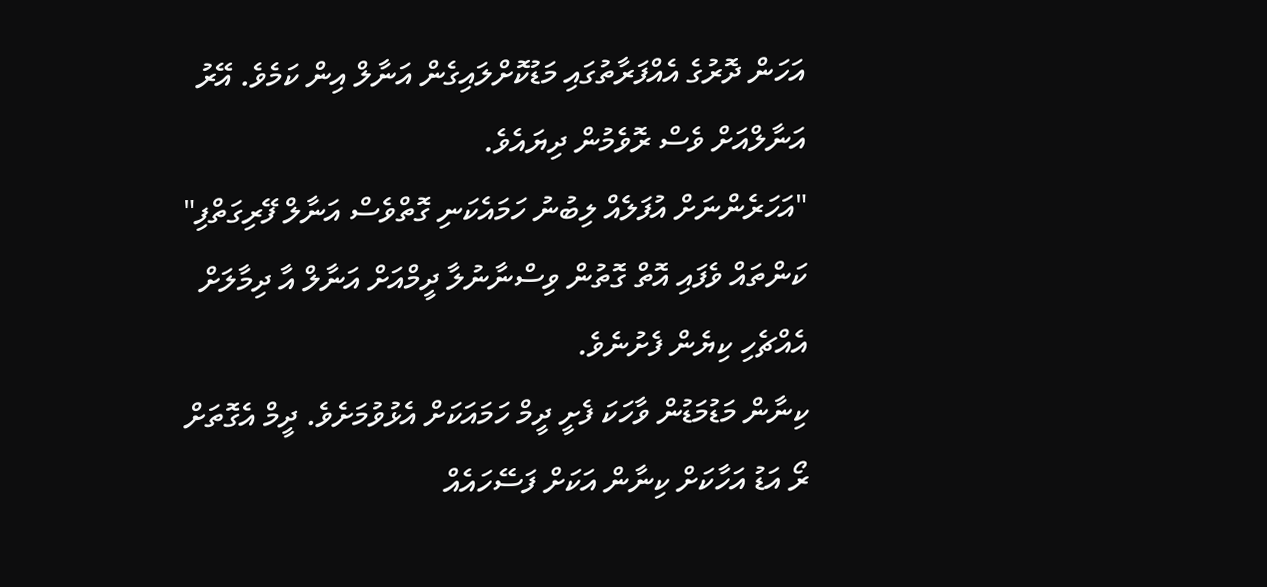އަހަން ދޮރުގެ އެއްފަރާތުގައި މަޑުކޮށްލައިގެން އަނާލް އިން ކަމެވެ. އޭރު އަނާލްއަށް ވެސް ރޮވެމުން ދިޔައެވެ.
"އަހަރެންނަށް އުފަލެއް ލިބުނު ހަމައެކަނި ގޮތްވެސް އަނާލް ފޭރިގަތްފި" ކަންތައް ވެފައި އޮތް ގޮތުން ވިސްނާނުލާ ދީމްއަށް އަނާލް އާ ދިމާލަށް އެއްޗެހި ކިޔެން ފެށުނެވެ.
ކިނާން މަޑުމަޑުން ވާހަކަ ފެށީ ދީމް ހަމައަކަށް އެޅުވުމަށެވެ. ދީމް އެގޮތަށް ރޯ އަޑު އަހާކަށް ކިނާން އަކަށް ފަސޭހައެއް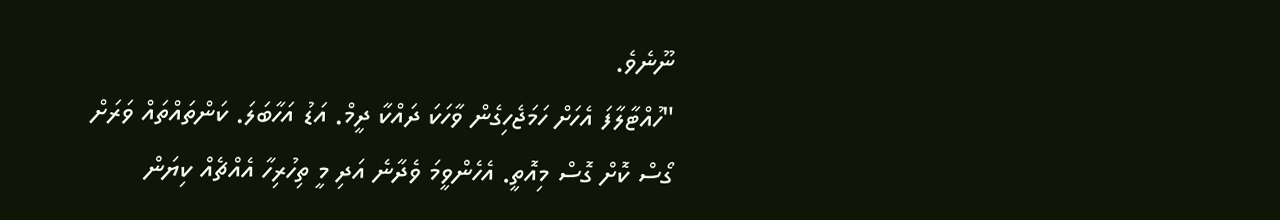ނޫނެވެ.
"ހުއްޓާލާފަ އެހަށް ހަމަޖެހިގެން ވާހަކަ ދައްކާ ދީމް. އަޑު އަހާބަލަ. ކަންތައްތައް ވަރަށް ގޯސް ކޮށް ގޮސް މިއޮތީ. އެހެންވީމަ ވެދާނެ އަދި މީ ތިހުރިހާ އެއްޗެއް ކިޔަން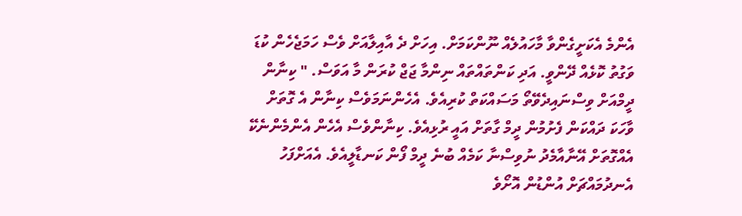އެންމެ އެކަށީގެންވާ މާހައުލެއް ނޫންކަމަށް. އިހަށް ދެ އާއިލާއަށް ވެސް ހަމަޖެހެން ކުޑަ ވަގުތު ކޮޅެއް ދޭންވީ. އަދި ކަންތައްތައް ނިންމާ ޖަޖް ކުރަން މާ އަވަސް. " ކިނާން ދީމްއަށް ވިސްނައިދެވޭތޯ މަސައްކަތް ކުރިއެވެ. އެހެންނަމަވެސް ކިނާން އެ ގޮތަށް ވާހަކަ ދައްކަން ފެށުމުން ދީމް ގާތަށް އައީ ރުޅިއެވެ. ކިނާންވެސް އެހެން އެންމެންނެކޭ އެއްގޮތަށް އޭނާއާމެދު ނުވިސްނާ ކަމެއް ބުނެ ދީމް ފޯން ކަނޑާލީއެވެ. އެއަށްފަހު އެނދުމައްޗަށް އުންޑުން އޮށޯވެ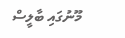މޫނުގައި ބާލީސް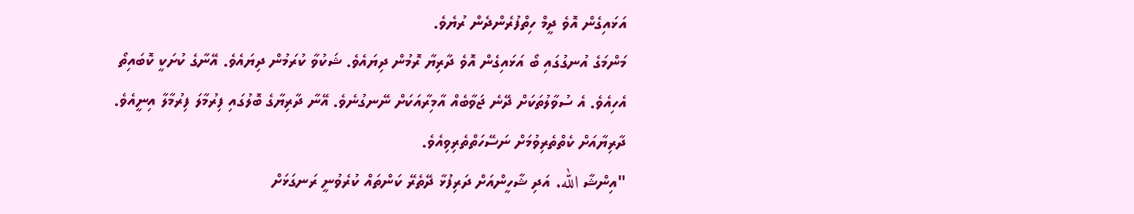އަޅައިގެން އޮވެ ދީމް ހިތްފުރެންދެން ރުޔެވެ.
މަންމަގެ އުނގުގައި ބޯ އަޅައިގެން އޮވެ ދާރިޔާ ރޮމުން ދިޔައެވެ. ޝަކުވާ ކުރަމުން ދިޔައެވެ. އޭނާގެ ކުށަކީ ކޮބައިތޯ އެހިއެވެ. އެ ސުވާލުތަކަށް ދޭނެ ޖަވާބެއް އާމިރާއަކަށް ނޭނގުނެވެ. އޭނާ ދާރިޔާގެ ބޮލުގައި ފިރުމާލަ ފިރުމާލާ އިނީއެވެ. ދާރިޔާއަށް ކެތްތެރިވުމަށް ނަސޭހަތްތެރިވިއެވެ.
"އިންޝާ الله. އަދި ޝާހީންއަށް ދަރިފުޅާ ދޭތެރޭ ކަންތައް ކުރެވުނީ ރަނގަޅަށް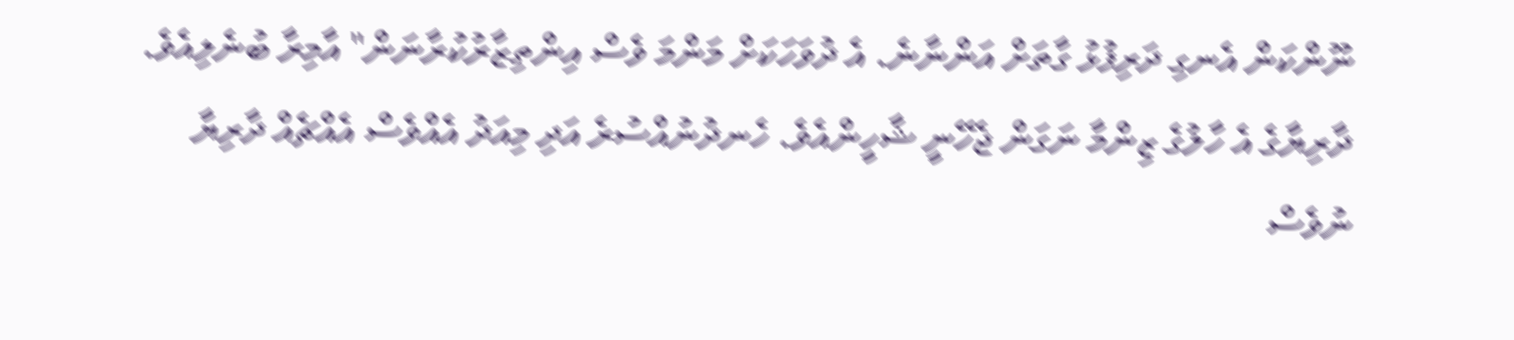ނޫންކަން އެނގި ދަރިފުޅު ގާތަށް އަންނާނެ. އެ ދުވަހަކަށް މަންމަ ވެސް އިންތިޒާރުކުރާނަން" އާމިރާ ބުނެލިއެވެ. ދާރިޔާގެ އެ ހާލުގެ ޒިންމާ ނަގަން ޖެހޭނީ ޝާހީންއެވެ. ހެނދުނުއްސުރެ އަދި މިއަދު އެއްވެސް އެއްޗެއް ދާރިޔާ ނުވެސް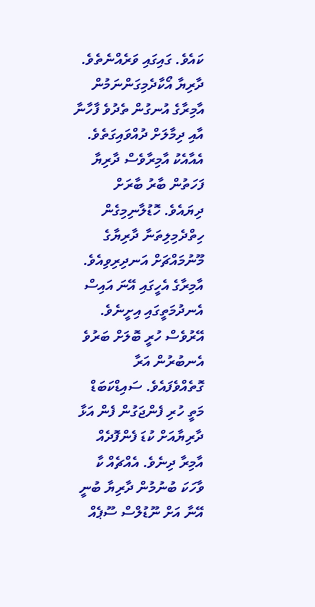ކައެވެ. ގައިގައި ވަރެއްނެތެވެ.
ދާރިޔާ އޯކާދެމިގަންނަމުން އާމިރާގެ އުނގުން ތެދުވެ ފާހާނާ އާއި ދިމާލަށް ދުއްވައިގަތެވެ. އެއާއެކު އާމިރާވެސް ދާރިޔާ ފަހަތުން ބާރު ބާރަށް ދިޔައެވެ. ހޮޑުލާނިމިގެން ހިތްދެމިލިތަނާ ދާރިޔާގެ މޫނުމައްޗަށް އަނދިރިވިއެވެ. އާމިރާގެ އެހީގައި އޭނަ އައިސް އެނދުމަތީގައި އިށީނެވެ. އޭރުވެސް ހުރީ ބޮލަށް ބަރުވެ އެނބުރުން އަރާ ގޮތެއްވެފައެވެ. ސައިޑްކަބަޑް މަތީ ހުރި ފެންޖަގުން ފެން އަޅާ ދާރިޔާއަށް ކުޑަ ފެންފޮދެއް އާމިރާ ދިނެވެ. އެއްޗެއް ކާ ވާހަކަ ބުނުމުން ދާރިޔާ ބުނީ އޭނާ އަށް ނޫޑުލްސް ސޫޕެއް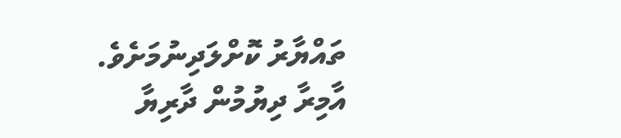ތައްޔާރު ކޮށްލަދިނުމަށެވެ.
އާމިރާ ދިޔުމުން ދާރިޔާ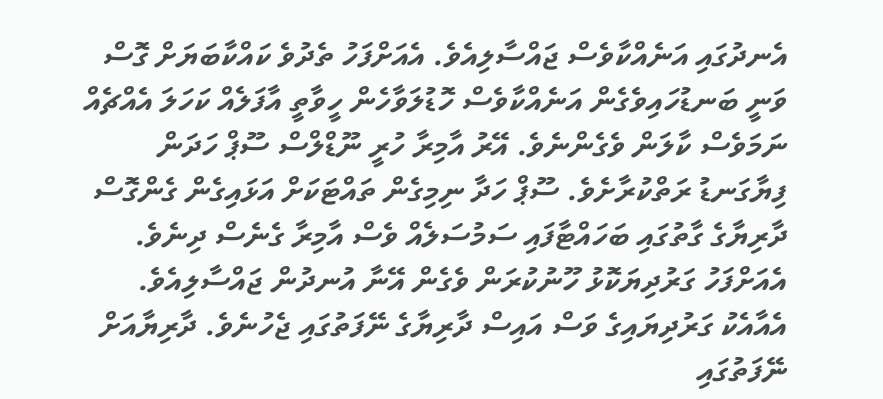އެނދުގައި އަނެއްކާވެސް ޖައްސާލިއެވެ. އެއަށްފަހު ތެދުވެ ކައްކާބަޔަށް ގޮސް ވަނީ ބަނޑުހައިވެގެން އަނެއްކާވެސް ހޮޑުލަވާހެން ހީވާތީ އާފަލެއް ކަހަލަ އެއްޗެއް ނަމަވެސް ކާލަން ވެގެންނެވެ. އޭރު އާމިރާ ހުރީ ނޫޑްލްސް ސޫޕް ހަދަން ފިޔާގަނޑު ރަތްކުރާށެވެ. ސޫޕް ހަދާ ނިމިގެން ތައްޓަކަށް އަޅައިގެން ގެންގޮސް ދާރިޔާގެ ގާތުގައި ބަހައްޓާފައި ސަމުސަލެއް ވެސް އާމިރާ ގެނެސް ދިނެވެ. އެއަށްފަހު ގަރުދިޔަކޮޅު ހޫނުކުރަން ވެގެން އޭނާ އުނދުން ޖައްސާލިއެވެ. އެއާއެކު ގަރުދިޔައިގެ ވަސް އައިސް ދާރިޔާގެ ނޭފަތުގައި ޖެހުނެވެ. ދާރިޔާއަށް ނޭފަތުގައި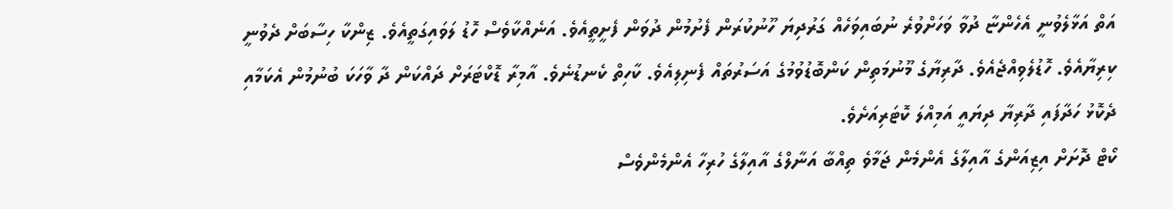އަތް އަޅާލެވުނީ އެހެންޏާ ދުވާ ވަހަށްވުރެ ނުބައިވަހެއް ގަރުދިޔަ ހޫނުކުރަން ފެށުމުން ދުވަން ފެށީތީއެވެ. އަނެއްކާވެސް ހޮޑު ލަވައިގަތީއެވެ. ޒިންކާ ހިސާބަށް ދެވުނީ ކިރިޔާއެވެ. ހޮޑުލެވިއްޖެއެވެ. ދާރިޔާގެ މޫނުމަތިން ކަންބޮޑުވުމުގެ އަސަރުތައް ފެނިލިއެވެ. ކާހިތް ކެނޑުނެވެ. އާމިރާ ޑޮކްޓަރަށް ދައްކަން ދާ ވާހަކަ ބުނުމުން އެކަމާއި ދެކޮޅު ހަދާފައި ދާރިޔާ ދިޔައީ އަމިއްލަ ކޮޓަރިއަށެވެ.
ކޯޓް ދޮށަށް އިޒިއަންގެ އާއިލާގެ އެންމެން ޖަމާވެ ތިއްބާ އަނާލްގެ އާއިލާގެ ހުރިހާ އެންމެންވެސް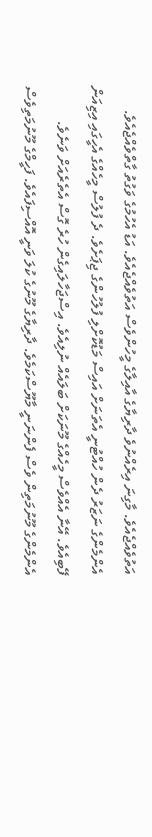އަތުވެއްޖެއެވެ. މާގިނަ އިރެއްނުވެ ދާރިޔާގެ އާއިލާގެ މީހުންވެސް އަތުވެއްޖެއެވެ. އަޑު އެހުމުގެ ވަގުތު ގާތްވެއްޖެއެވެ. އެންމެންގެ ނަޒަރު ދެން ހުއްޓުނީ އެތަނަށް އައިސް މަޑުކޮށްލި ފުލުހުންގެ ޖިޕަށެވެ. ދެ ފުލުސް މީހެއްގެ އެހީގައި އިޒިއަން ފޭބިއެވެ. އޭނާ އެއްވެސް މީހެއްގެ މޫނަކަށް ބަލައެއް ނުލިއެވެ. އިސްޖަހާލައިގެން ހުރެ ގޮސް އެތެރެއަށް ވަނެވެ.
އެންމެންގެ މޫނުމަތިން ވެސް ފެންނަނީ މާޔޫސްކަމެވެ. ދާރިޔާގެ މޫނުގެ ކުލަ ވަނީ އޮއްސިފައެވެ. ފަހީމްގެ މޫނުމަތިވެސް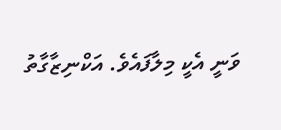ވަނީ އެކީ މިލާފައެވެ. އަކްނިޒާގާތު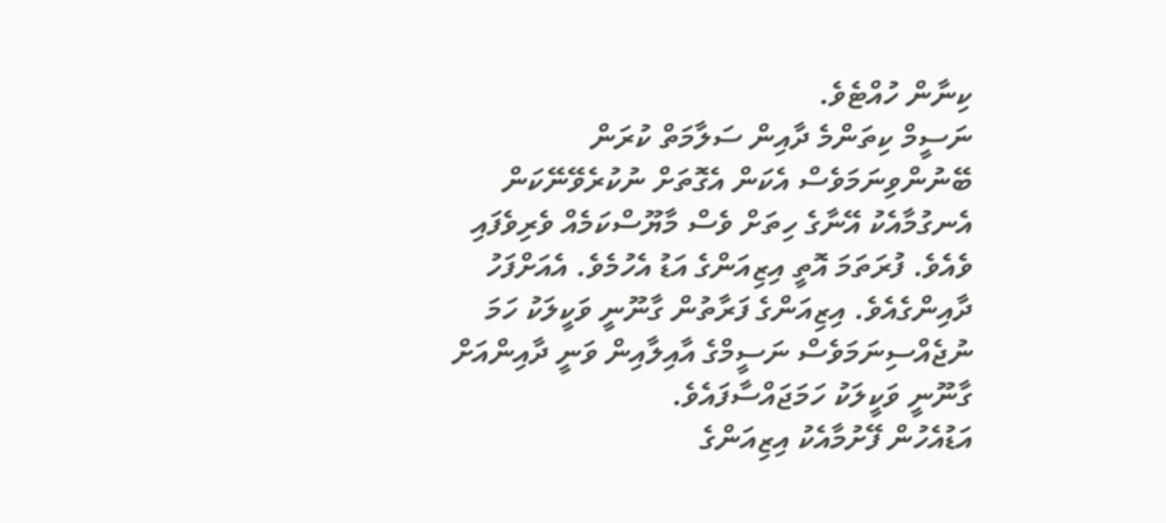ކިނާން ހުއްޓެވެ.
ނަސީމް ކިތަންމެ ދާއިން ސަލާމަތް ކުރަން ބޭނުންވިނަމަވެސް އެކަން އެގޮތަށް ނުކުރެވޭނޭކަން އެނގުމާއެކު އޭނާގެ ހިތަށް ވެސް މާޔޫސްކަމެއް ވެރިވެފައި ވެއެވެ. ފުރަތަމަ އޮތީ އިޒިއަންގެ އަޑު އެހުމެވެ. އެއަށްފަހު ދާއިންގެއެވެ. އިޒިއަންގެ ފަރާތުން ގާނޫނީ ވަކީލަކު ހަމަ ނުޖެއްސިނަމަވެސް ނަސީމްގެ އާއިލާއިން ވަނީ ދާއިންއަށް ގާނޫނީ ވަކީލަކު ހަމަޖައްސާފައެވެ.
އަޑުއެހުން ފޭށުމާއެކު އިޒިއަންގެ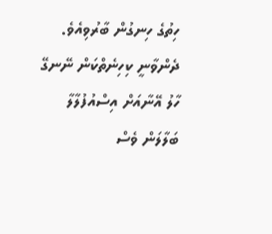ހިތުގެ ހިނގުން ބާރުވިއެވެ. ދެންވާނީ ކިހިނެތްކަން ނޭނގޭ ހާލު އޭނާއަށް އިސްއުފުލާލާ ބަލާލަން ވެސް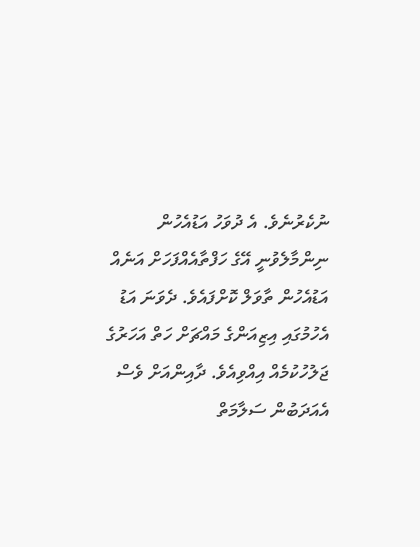ނުކެރުނެވެ. އެ ދުވަހު އަޑުއެހުން ނިންމާލެވުނީ އޭގެ ހަފްތާއެއްފަހަށް އަނެއް އަޑުއެހުން ތާވަލް ކޮށްފައެވެ. ދެވަނަ އަޑު އެހުމުގައި އިޒިއަންގެ މައްޗަށް ހަތް އަހަރުގެ ޖަލުހުކުމެއް އިއްވިއެވެ. ދާއިންއަށް ވެސް އެއަދަބުން ސަލާމަތް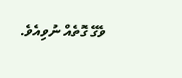ވެގޭ ގޮތެއް ނުވިއެވެ.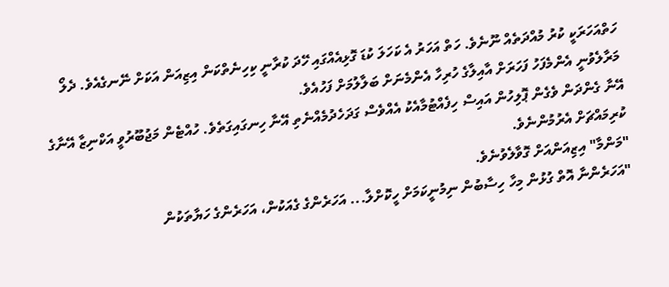ހަތްއަހަރަކީ ކުރު މުއްދަތެއް ނޫނެވެ. ހަތް އަހަރު އެ ކަހަލަ ކުޑަ ގޮޅިއެއްގައި ހޭދަ ކުރާނީ ކިހިނެތްކަން އިޒިއަން އަކަށް ނޭނގެއެވެ. ދެލޯ މަރާލެވުނީ އެންމެފަހު ފަހަރަށް އާއިލާގެ ހުރިހާ އެންމެނަށް ބަލާލުމަށް ފަހުއެވެ.
އޭނާ ގެންދަން ވެގެން ޕޮލިހުން އައިސް ހިފެއްޓުމާއެކު އެއްވެސް ގަދަހެދުމެއްނެތި އޭނާ ހިނގައިގަތެވެ. ހުއްޓެން މަޖުބޫރުވީ އަކްނިޒާ އޭނާގެ ކުރިމައްޗަށް އެރުމުންނެވެ.
"މަންމާ" އިޒިއަންއަށް ގޮވާލެވުނެވެ.
"އަހަރެންނާ އޮތް ގުޅުން މިހާ ހިސާބުން ނިމުނީކަމަށް ހީކޮށްލާ... އަހަރެންގެ ގެއަކުން، އަހަރެންގެ ހަޔާތަކުން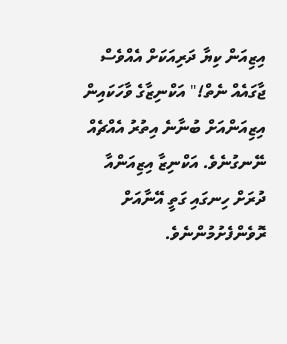އިޒިއަން ކިޔާ ދަރިއަކަށް އެއްވެސް ޖާގައެއް ނެތް!" އަކްނިޒާގެ ވާހަކައިން އިޒިއަންއަށް ބުނާނެ އިތުރު އެއްޗެއް ނޭނގުނެވެ. އަކްނިޒާ އިޒިއަންއާ ދުރަށް ހިނގައި ގަތީ އޭނާއަށް ރޮވެންފެށުމުންނެވެ.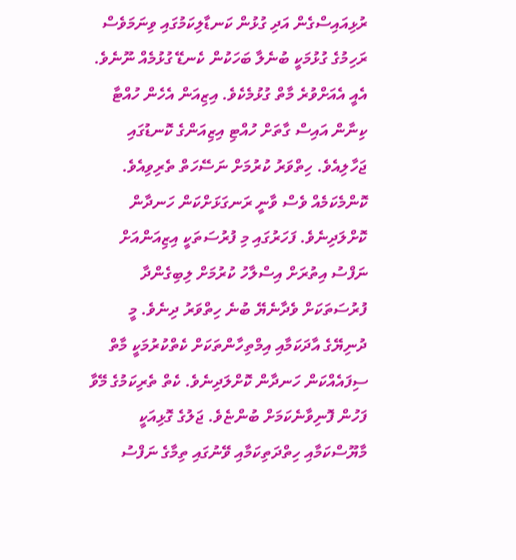ރުޅިއައިސްގެން އަދި ގުޅުން ކަނޑާލިކަމުގައި ވިނަމަވެސް ރަހިމުގެ ގުޅުމަކީ ބުނެލާ ބަހަކުން ކެނޑޭ ގުޅުމެއް ނޫނެވެ. އެއީ އެއަށްވުރެ މާތް ގުޅުމެކެވެ. އިޒިއަން އެހެން ހުއްޓާ ކިނާން އައިސް ގާތަށް ހުއްޓި އިޒިއަންގެ ކޮނޑުގައި ޖަހާލިއެވެ. ހިތްވަރު ކުރުމަށް ނަސޭހަތް ތެރިވިއެވެ. ކޮންމެކަމެއް ވެސް ވާނީ ރަނގަޅަށްކަން ހަނދާން ކޮށްލަދިނެވެ. ފަހަރުގައި މި ފުރުސަތަކީ އިޒިއަންއަށް ނަފްސު އިތުރަށް އިސްލާހު ކުރުމަށް ލިބިގެންދާ ފުރުސަތަކަށް ވެދާނެޔޭ ބުނެ ހިތްވަރު ދިނެވެ. މީ ދުނިޔޭގެ އާދަކަމާއި އިމްތިހާންތަކަށް ކެތްކުރުމަކީ މާތް ސިފައެއްކަން ހަނދާން ކޮށްލަދިނެވެ. ކެތް ތެރިކަމުގެ މޭވާ ފަހުން ފޮނިވާނެކަމަށް ބުންޏެވެ. ޖަލުގެ ގޮޅިއަކީ މާޔޫސްކަމާއި ހިތްދަތިކަމާއި ވޭނުގައި ތިމާގެ ނަފްސު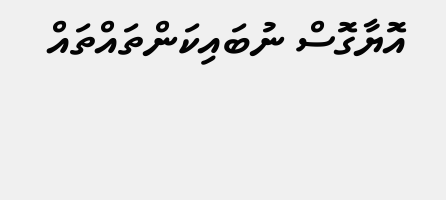އޮޔާގޮސް ނުބައިކަންތައްތައް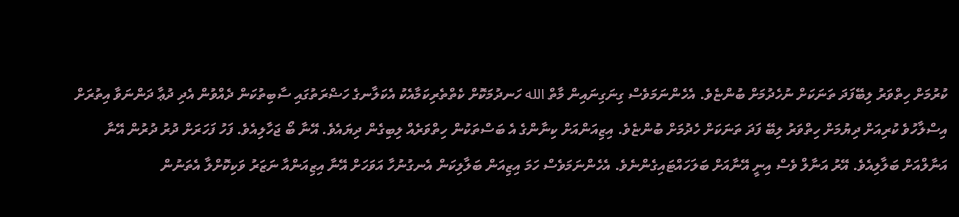ކުރުމަށް ހިތްވަރު ލިބޭފަދަ ތަނަކަށް ނުހެދުމަށް ބުންޏެވެ. އެހެންނަމަވެސް ގިނަގިނައިން މާތް الله ހަނދުމަކޮށް ކެތްތެރިކަމާއެކު އެކަލާނގެ ހަޟްރަތުގައި ސާބިތުކަން ދެއްވުން އެދި ދުޢާ ދަންނަވާ އިތުރަށް އިސްލާހުވެ ކުރިއަށް ދިޔުމަށް ހިތްވަރު ލިބޭ ފަދަ ތަނަކަށް ހެދުމަށް ބުންޏެވެ. އިޒިއަންއަށް ކިނާންގެ އެ ބަސްތަކުން ހިތްވަރެއް ލިބިގެން ދިޔައެވެ. އޭނާ ބޯ ޖަހާލިއެވެ. ފަހު ފަހަރަށް ދުރު ދުރުން އޭނާ އަނާލްއަށް ބަލާލިއެވެ. އޭރު އަނާލް ވެސް އިނީ އޭނާއަށް ބަލަހައްޓައިގެންނެވެ. އެހެންނަމަވެސް ހަމަ އިޒިއަން ބަލާލިކަން އެނގުނުހާ އަވަހަށް އޭނާ އިޒިއަންއާ ނަޒަރު ވަކިކޮށްލާ އެތަނުން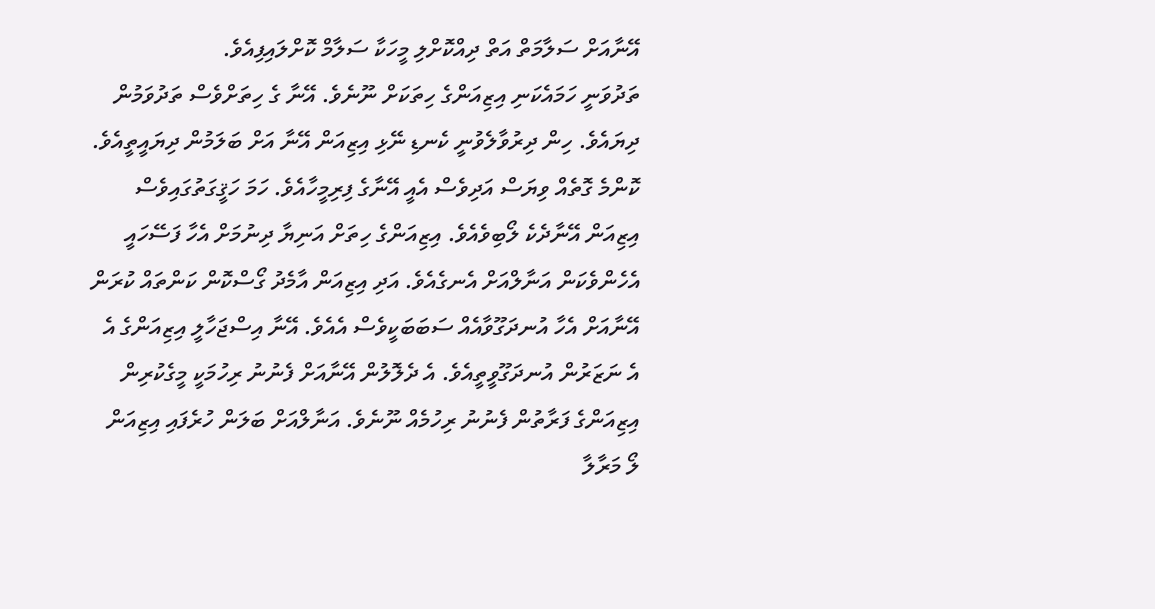އޭނާއަށް ސަލާމަތް އަތް ދިއްކޮށްލި މީހަކާ ސަލާމް ކޮށްލައިފިއެވެ.
ތަދުވަނީ ހަމައެކަނި އިޒިއަންގެ ހިތަކަށް ނޫނެވެ. އޭނާ ގެ ހިތަށްވެސް ތަދުވަމުން ދިޔައެވެ. ހިން ދިރުވާލެވުނީ ކެނޑި ނޭޅި އިޒިއަން އޭނާ އަށް ބަލަމުން ދިޔައީތީއެވެ. ކޮންމެ ގޮތެއް ވިޔަސް އަދިވެސް އެއީ އޭނާގެ ފިރިމީހާއެވެ. ހަމަ ހަޤީގަތުގައިވެސް އިޒިއަން އޭނާދެކެ ލޯބިވެއެވެ. އިޒިއަންގެ ހިތަށް އަނިޔާ ދިނުމަށް އެހާ ފަސޭހައީ އެހެންވެކަން އަނާލްއަށް އެނގެއެވެ. އަދި އިޒިއަން އާމެދު ގޯސްކޮން ކަންތައް ކުރަން އޭނާއަށް އެހާ އުނދަގޫވާއެއް ސަބަބަކީވެސް އެއެވެ. އޭނާ އިސްޖަހާލީ އިޒިއަންގެ އެ އެ ނަޒަރުން އުނދަގޫވީތީއެވެ. އެ ދެލޮލުން އޭނާއަށް ފެނުނު ރިހުމަކީ މީގެކުރިން އިޒިއަންގެ ފަރާތުން ފެނުނު ރިހުމެއް ނޫނެވެ. އަނާލްއަށް ބަލަން ހުރެފައި އިޒިއަން ލޯ މަރާލާ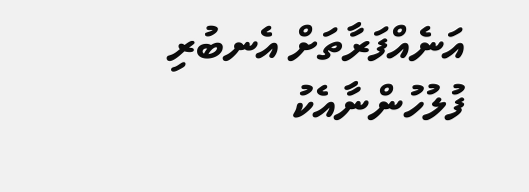އަނެއްފަރާތަށް އެނބުރި ފުލުހުންނާއެކު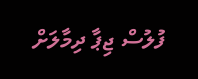ފުލުސް ޖިޕާ ދިމާލަށް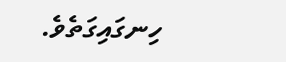ހިނގައިގަތެވެ.